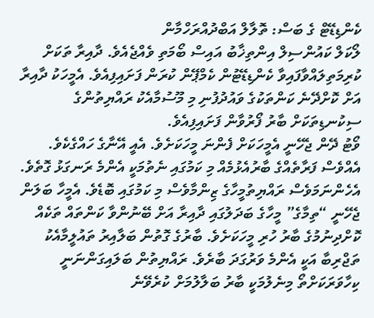ކެންޑިޑޭޓް ގެ ބަސް: ތޮލާލް އަބްދުއްރަހްމާން
ލޯކަލް ކައުންސިލް އިންތިޚާބު އައިސް ބޯމަތި ވެއްޖެއެވެ. ދާއިރާ ތަކަށް ކުރިމަތިލައްވާފައިވާ ކެންޑިޑޭޓުން ކެމްޕޭން ކުރަން ފަށައިފިއެވެ. އެމީހަކު ދާއިރާ އަށް ކޮށްދޭނެ ކަންތަކުގެ ވައުދުފުނި މި މޫސުމާއެކު ރައްޔިތުންގެ ސިކުނޑިތަކަށް ބާރު ފޯރުވާން ފަށައިފިއެވެ.
ވޯޓު ދޭން ޖެހޭނީ އެމީހަކަށް ފެންނަ މީހަކަށެވެ. އެއީ އޭނާގެ ހައްގެކެވެ. އެއްވެސް ފަރާތެއްގެ ބާރުއެޅުމެއް މި ކަމުގައި ނެތުމަކީ އެންމެ ރަނގަޅު ގޮތެވެ. އެހެންނަމަވެސް ރައްޔިތުމީހާގެ ޒިންމާވެސް މި ކަމުގައި ބޮޑެވެ. އެމީހާ ބަލަން ޖެހޭނީ “ތިމާގެ” މީހާގެ ބަދަލުގައި ދާއިރާ އަށް ބޭނުންވާ ކަންތައް ތަކެއް ކޮށްދިނުމުގެ ބާރު ހުރި މީހަކަށެވެ. ބާރުގެ ގޮތުން ބަލާއިރު ތައުލީމާއެކު ތަޖްރިބާ އަކީ އެންމެ ވަރުގަދަ ބާރެވެ. ރައްޔިތުން ބަލައިގަންނަނީ ކިހާވަރަކަށްތޯ މިނެލުމަކީ ބާރު ބަލާލުމަށް ކުރެވޭނެ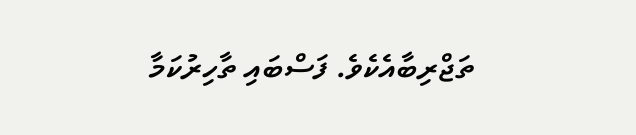ތަޖްރިބާއެކެވެ. ފަސްބައި ތާހިރުކަމާ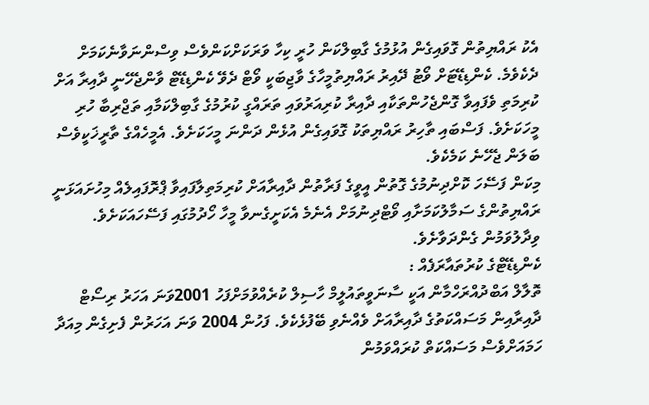އެކު ރައްޔިތުން ގޮވައިގެން އުޅުމުގެ ގާބިލްކަން ހުރީ ކިހާ ވަރަކަށްކަންވެސް ވިސްންނަވާނެކަމަށް ދެކެވެމެ. ކެންޑިޑޭޓަށް ވޯޓު ދޭއިރު ރައްޔިތުމީހާގެ ވާޖިބަކީ ވޯޓް ދެވޭ ކެންޑިޑޭޓް ވާންޖެހޭނީ ދާއިރާ އަށް ކުރިމަތި ވެފައިވާ ގޮންޖެހުންތަކާއި ދާއިރާ ކުރިއަރުވައި ތަރައްގީ ކުރުމުގެ ގާބިލްކަމާއި ތަޖްރިބާ ހުރި މީހަކަށެވެ. ފަސްބައި ތާހިރު ރައްޔިތަކު ގޮވައިގެން އުޅެން ދަންނަ މީހަކަށެވެ. އެމީހެއްގެ ތާރީޚަކީވެސް ބަލަން ޖެހޭނެ ކަމެކެވެ.
މިކަން ފަސޭހަ ކޮށްދިނުމުގެ ގޮތުން އީވީގެ ފަރާތުން ދާއިރާއަށް ކުރިމަތިލާފައިވާ ޕްރޮފައިލެއް މިހުށައަޅަނީ ރައްޔިތުންގެ ސަމާލުކަމަށާއި ވޯޓްދިނުމަށް އެނެމެ އެކަށީގެނވާ މީހާ ހޯދުމުގައި ފަސޭހައަކަށެވެ.
ވިދާލުވަމުން ގެންދަވާށެވެ.
ކެންޑިޑޭޓްގެ ކުރުތައާރަފެއް :
ތޮލާލް އަބްދުއްރަހްމާން އަކީ ސާނަވީތައުލީމް ހާސިލް ކުރެއްވުމަށްފަހު 2001ވަނަ އަހަރު ރިސޯޓް ދާއިރާއިން މަސައްކަތުގެ ދާއިރާއަށް ވެއްނެވި ބޭފުޅެކެވެ. ފަހުން 2004 ވަނަ އަހަރުން ފެށިގެން މިއަދާ ހަމައަށްވެސް މަސައްކަތް ކުރައްވަމުން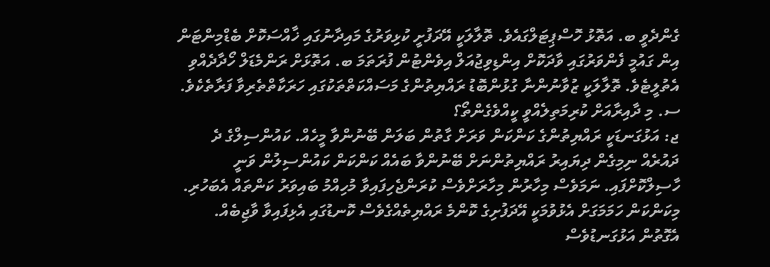ގެންދެވީ ބ. އަތޮޅު ހޮސްޕިޓަލްގައެވެ. ތޮލާލަކީ އޭދަފުށީ ކުޅިވަރުގެ މައިދާނުގައި ޚާއްސަކޮށް ބެޑްމިންޓަން އިން ގައުމީ ފެންވަރުގައި ވާދަކޮށް އިންޑިވިޖުއަލް އިވެންޓުން ފުރަތަމަ ބ. އަތޮޅަށް ރަންމެޑަލް ހޯދާދެއްވި އެތުލީޓެވެ. ތޮލާލަކީ ޒުވާނުންނާ ގުޅުންބޮޑު ރައްޔިތުންގެ މަސައްކަތްތަކުގައި ހަރަކާތްތެރިވާ ފަރާތެކެވެ.
ސ. މި ދާއިރާއަށް ކުރިމަތިލެއްވީ ކީއްވެގެންތޯ؟
ޖ: އަޅުގަނޑަކީ ރައްޔިތުންގެ ކަންކަން ވަރަށް ގާތުން ބަލަން ބޭނުންވާ މީހެއް. ކައުންސިލްގެ ދެ ދައުރެއް ނިމިގެން ދިޔައިރު ރައްޔިތުންނަށް ބޭނުންވާ ބައެއް ކަންކަން ކައުންސިލުން ވަނީ ހާސިލްކޮށްފައި. ނަމަވެސް މިހާރުން މިހާރަށްވެސް ކުރަންޖެހިފައިވާ މުހިއްމު ބައިވަރު ކަންތައް އެބަހުރި. މިކަންކަން ހަމަމަގަށް އެޅުވުމަކީ އޭދަފުށިގެ ކޮންމެ ރައްޔިތެއްގެވެސް ކޮނޑުގައި އެޅިފައިވާ ވާޖިބެއް. އެގޮތުން އަޅުގަނޑުވެސް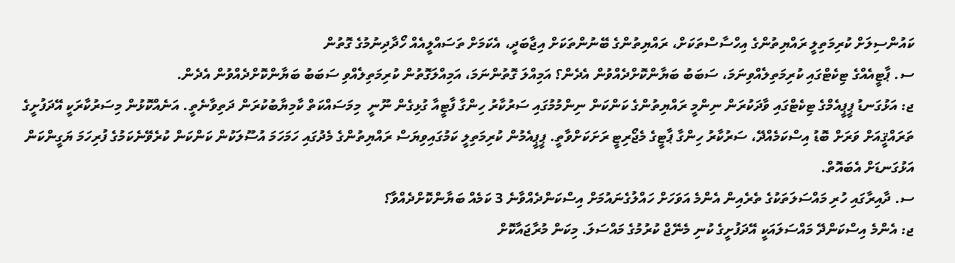ކައުންސިލަށް ކުރިމަތިލީ ރައްޔިތުންގެ އިހްސާސްތަކަށް، ރައްޔިތުންގެ ބޭނުންތަކަށް އިޖާބަދީ، އެކަމަށް ތަސައްލީއެއް ހޯދާދިނުމުގެ ގޮތުން
ސ. ޕާޓީއެއްގެ ޓިކެޓްގައި ކުރިމަތިލެއްވިނަމަ، ސަބަބު ބަޔާންކޮށްދެއްވުން އެދެން؟ އަމިއްލަ ގޮތުންނަމަ، އަމިއްލަގޮތުން ކުރިމަތިލެއްވި ސަބަބު ބަޔާންކޮށްދެއްވުން އެދެން.
ޖ: އަޅުގަނޑު ޕީޕީއެމްގެ ޓިކެޓްގައި ވާދަކުރަން ނިންމީ ރައްޔިތުންގެ ކަންކަން ނިންމުމުގައި ސަރުކާރު ހިންގާ ފާޓީއާ ގުޅިގެން ނޫނީ  މިމަސައްކަތް ކާމިޔާބުކުރަން ދަތިވާނެތީ. އަނެއްކޮޅުން މިސަރުކާރަކީ އޭދަފުށީގެ ތަރައްޤީއަށް ވަރަށް ބޮޑު އިސްކަމެއްދޭ، ސަރުކާރު ހިންގާ ޕާޓީގެ މެޖޯރިޓީ ރަށަކަށްވާތީ. ޕީޕީއެމުން ކުރިމަތިލީ ކަމުގައިވިޔަސް ރައްޔިތުންގެ މެދުގައި ހަމަހަމަ އުސޫލަކުން ކަންކަން ކުރެވޭނެކަމުގެ ފުރިހަމަ ޔަގީންކަން އަޅުގަނޑަށް އެބައޮތް.
ސ. ދާއިރާގައި ހުރި މައްސަލަތަކުގެ ތެރެއިން އެންމެ އަވަހަށް ހައްލުގެނައުމަށް އިސްކަންދެއްވާނެ 3 ކަމެއް ބަޔާންކޮށްދެއްވާ؟
ޖ: އެންމެ އިސްކަންދޭ މައްސަލައަކީ އޭދަފުށީގެ ކުނި މެނޭޖް ކުރުމުގެ މައްސަލަ. މިކަން މުރާޖައާކޮށް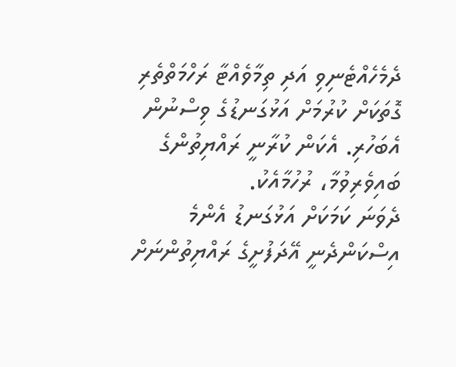ދެމެހެއްޓެނިވި އަދި ތިމާވެއްޓާ ރަހްމަތްތެރި ގޮތަކަށް ކުރުމަށް އަޅުގަނޑުގެ ވިސްނުން އެބަހުރި. އެކަން ކުރާނީ ރައްޔިތުންގެ ބައިވެރިވުމާ، ރުހުމާއެކު.
ދެވަނަ ކަމަކަށް އަޅުގަނޑު އެންމެ އިސްކަންދެނީ އޭދަފުށީގެ ރައްޔިތުންނަށް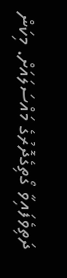ދަތިވެފައިވާ ގޯތިގެދޮރުގެ މައްސަލައަށް. މިކަން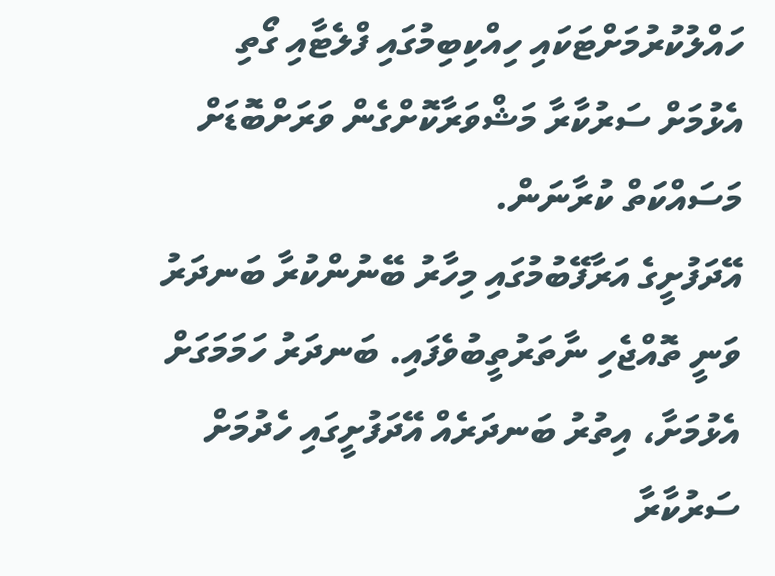ހައްލުކުރުމަށްޓަކައި ހިއްކިބިމުގައި ފްލެޓާއި ގޯތި އެޅުމަށް ސަރުކާރާ މަޝްވަރާކޮށްގެން ވަރަށްބޮޑަށް މަސައްކަތް ކުރާނަން.
އޭދަފުށީގެ އަރާފޭބުމުގައި މިހާރު ބޭނުންކުރާ ބަނދަރު ވަނީ ތޮއްޖެހި ނާތަރުތީބުވެފައި. ބަނދަރު ހަމަމަގަށް އެޅުމަށާ، އިތުރު ބަނދަރެއް އޭދަފުށީގައި ހެދުމަށް ސަރުކާރާ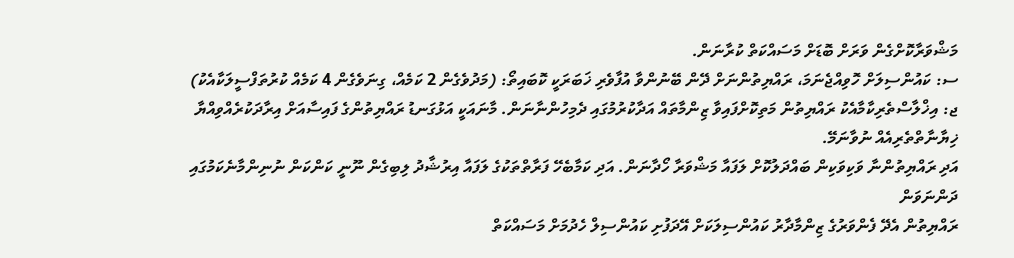މަޝްވަރާކޮށްގެން ވަރަށް ބޮޑަށް މަސައްކަތް ކުރާނަން.
ސ: ކައުންސިލަށް ހޮވިއްޖެނަމަ، ރައްޔިތުންނަށް ދޭން ބޭނުންވާ އުފާވެރި ޚަބަރަކީ ކޮބައިތޯ: (މަދުވެގެން 2 ކަމެއް، ގިނަވެގެން 4 ކަމެއް ކުރުތަފްސީލަކާއެކު)
ޖ: އިޚްލާސްތެރިކާމާއެކު ރައްޔިތުން މަތިކޮށްފައިވާ ޒިންމާތައް އަދާކުރުމުގައި ދެމިހުންނާނަން. މާނައަކީ އަޅުގަނޑު ރައްޔިތުންގެ ފައިސާއަށް އިރާދަކުރެއްވިއްޔާ ޚިޔާނާތްތެރިއެއް ނުވާނަމޭ.
އަދި ރައްޔިތުންނާ ވަކިވަކިން ބައްދަލުކޮށް ލަފައާ މަޝްވަރާ ހޯދާނަން. އަދި ކަމާބެހޭ ފަރާތްތަކުގެ ލަފައާ އިރުޝާދު ލިބިގެން ނޫނީ ކަންކަން ނުނިންމާނެކަމުގައި ދަންނަވަން
ރައްޔިތުން އެދޭ ފެންވަރުގެ ޒިންމާދާރު ކައުންސިލަކަށް އޭދަފުށި ކައުންސިލް ހެދުމަށް މަސައްކަތް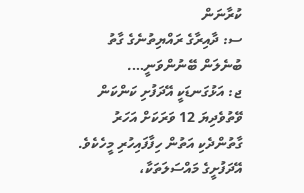ކުރާނަން
ސ: ދާއިރާގެ ރައްޔިތުނެގެ ގާތު ބުނެލަން ބޭނުންވަނީ….
ޖ: އަޅުގަނޑަކީ އޭދަފުށި ކަންކަން ވޭތުވެދިޔަ 12 ވަރަކަށް އަހަރު ގާތުންދެކި އަތުން ހިފާފައިހުރި މީހެކެވެ. އޭދަފުށީގެ މައްސަލަތަކާ،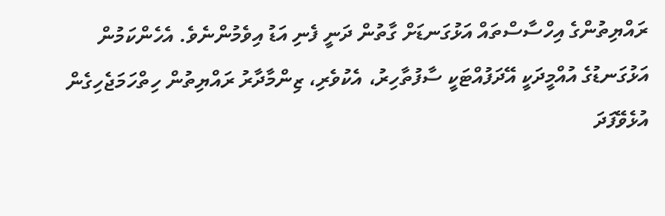ރައްޔިތުންގެ އިހްސާސްތައް އަޅުގަނޑަށް ގާތުން ދަނީ ފެނި އަޑު އިވެމުންނެވެ. އެހެންކަމުން އަޅުގަނޑުގެ އުއްމީދަކީ އޭދަފުއްޓަކީ ސާފުތާހިރު، އެކުވެރި، ޒިންމާދާރު ރައްޔިތުން ހިތްހަމަޖެހިގެން އުޅެވޭފަދަ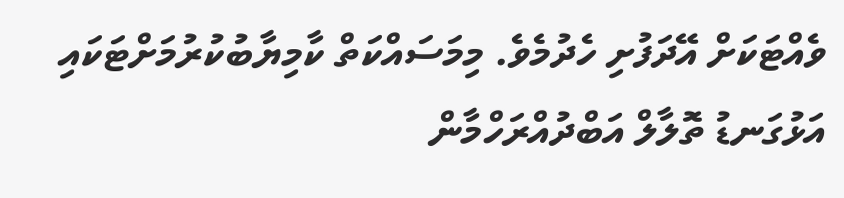ވެއްޓަކަށް އޭދަފުށި ހެދުމެވެ. މިމަސައްކަތް ކާމިޔާބުކުރުމަށްޓަކައި އަޅުގަނޑު ތޮލާލް އަބްދުއްރަހްމާން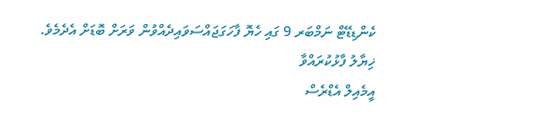ކެންޑިޑޭޓް ނަމްބަރ 9 ގައި ހެޔޮ ފާހަގަޖައްސަވައިދެއްވުން ވަރަށް ބޮޑަށް އެދެމެވެ.
ޚިޔާލު ފާޅުކުރައްވާ
އީމެއިލް އެޑްރެސް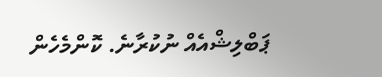ޕަބްލިޝްއެއް ނުކުރާނެ. ކޮންމެހެން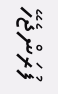ފުރަންޖެހޭ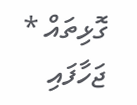ގޮޅިތައް * ޖަހާފައި